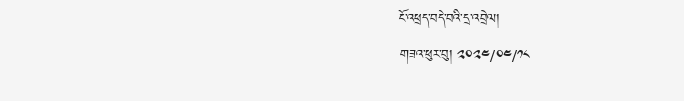ངོ་འཕྲད་བདེ་བའི་དྲ་འབྲེལ།
གཟའ་ཕུར་བུ། ༢༠༢༤/༠༤/༡༨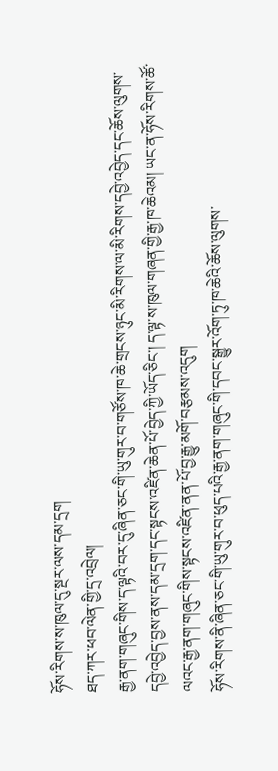ཧོས་རིགས་ས་ཁུལ་དུ་སྔར་ལས་དམ་དྲག
ཐད་ཀར་ཕབ་ལེན་གྱི་དྲ་འབྲེལ།
རྒྱ་ནག་གཞུང་གིས་ད་ལྟའི་བར་དུ་ཞིན་ཅང་གི་ཡུ་གུར་བ་གཙོས་ཁ་ཆེ་གྲངས་ཉུང་མི་རིགས་ལ་མི་རིགས་དབྱེ་འབྱེད་དང་ཆོས་ལུགས་དབྱེ་འབྱེད་བྱས་ནས་དམ་དྲག་དང་སྟངས་འཛིན་ཆེན་པོ་བྱེད་ཀྱི་ཡོད་ཅིང་། ད་ལྟ་ས་ཁུལ་གཞན་གྱི་རྒྱ་ཁ་ཆེའམ། ཡང་ན་ཧོས་རིགས་ཚོ་ལའང་རྒྱ་ནག་གཞུང་གིས་སྟངས་འཛིན་ནན་པོ་བྱ་རྒྱུ་མགོ་བརྩམས་འདུག
ཧོས་རིགས་ནི་ཞིན་ཅང་གི་ཡུ་གུར་བ་ཕུད་པའི་རྒྱ་ནག་གཞུང་གི་དབང་སྒྱུར་འོག་ཏུ་ཁ་ཆེའི་ཆོས་ལུགས་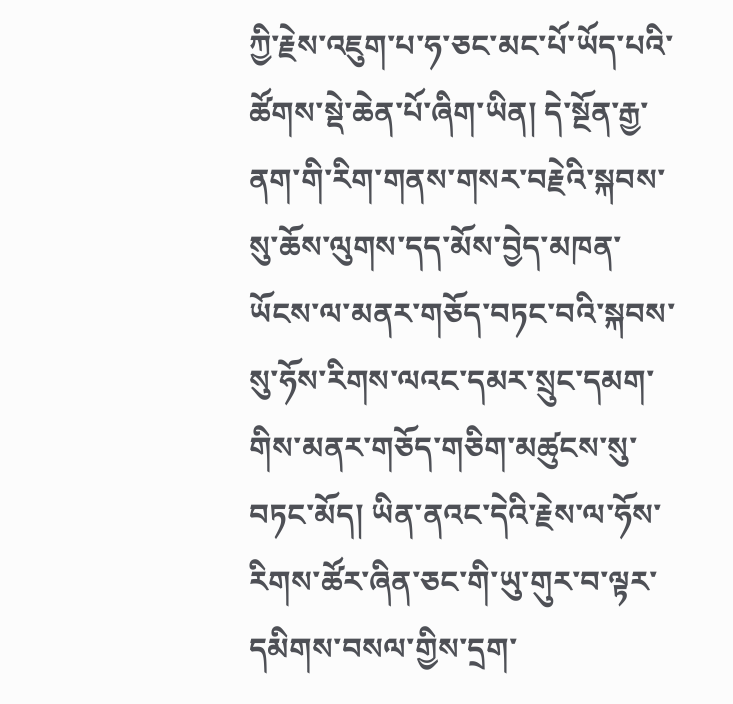ཀྱི་རྗེས་འཇུག་པ་ཧ་ཅང་མང་པོ་ཡོད་པའི་ཚོགས་སྡེ་ཆེན་པོ་ཞིག་ཡིན། དེ་སྔོན་རྒྱ་ནག་གི་རིག་གནས་གསར་བརྗེའི་སྐབས་སུ་ཆོས་ལུགས་དད་མོས་བྱེད་མཁན་ཡོངས་ལ་མནར་གཅོད་བཏང་བའི་སྐབས་སུ་ཧོས་རིགས་ལའང་དམར་སྲུང་དམག་གིས་མནར་གཅོད་གཅིག་མཚུངས་སུ་བཏང་མོད། ཡིན་ནའང་དེའི་རྗེས་ལ་ཧོས་རིགས་ཚོར་ཞིན་ཅང་གི་ཡུ་གུར་བ་ལྟར་དམིགས་བསལ་གྱིས་དྲག་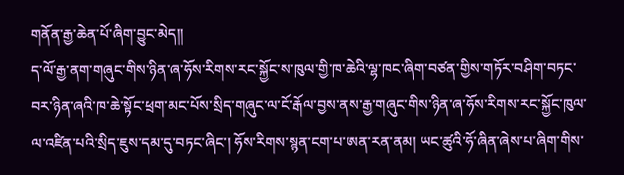གནོན་རྒྱ་ཆེན་པོ་ཞིག་བྱུང་མེད།།
ད་ལོ་རྒྱ་ནག་གཞུང་གིས་ཉིན་ཞ་ཧོས་རིགས་རང་སྐྱོང་ས་ཁུལ་གྱི་ཁ་ཆེའི་ལྷ་ཁང་ཞིག་བཙན་གྱིས་གཏོར་བཤིག་བཏང་བར་ཉིན་ཞའི་ཁ་ཆེ་སྟོང་ཕྲག་མང་པོས་སྲིད་གཞུང་ལ་ངོ་རྒོལ་བྱས་ནས་རྒྱ་གཞུང་གིས་ཉིན་ཞ་ཧོས་རིགས་རང་སྐྱོང་ཁུལ་ལ་འཛིན་པའི་སྲིད་ཇུས་དམ་དུ་བཏང་ཞིང་། ཧོས་རིགས་སྙན་ངག་པ་ཨན་རན་ནམ། ཡང་ཚུའི་ཧོ་ཞིན་ཞེས་པ་ཞིག་གིས་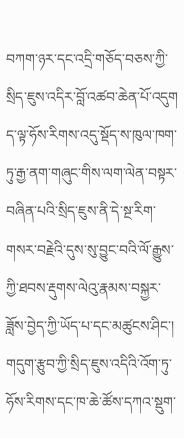བཀག་ཉར་དང་འདྲི་གཅོད་བཅས་ཀྱི་སྲིད་ཇུས་འདིར་བློ་འཚབ་ཆེན་པོ་འདུག ད་ལྟ་ཧོས་རིགས་འདུ་སྡོད་ས་ཁུལ་ཁག་ཏུ་རྒྱ་ནག་གཞུང་གིས་ལག་ལེན་བསྟར་བཞིན་པའི་སྲིད་ཇུས་ནི་དེ་སྔ་རིག་གསར་བརྗེའི་དུས་སུ་བྱུང་བའི་ལོ་རྒྱུས་ཀྱི་ཐབས་རྡུགས་ལེའུ་རྣམས་བསྐྱར་ཟློས་བྱེད་ཀྱི་ཡོད་པ་དང་མཚུངས་ཤིང་། གདུག་རྩུབ་ཀྱི་སྲིད་ཇུས་འདིའི་འོག་ཏུ་ཧོས་རིགས་དང་ཁ་ཆེ་ཚོས་དཀའ་སྡུག་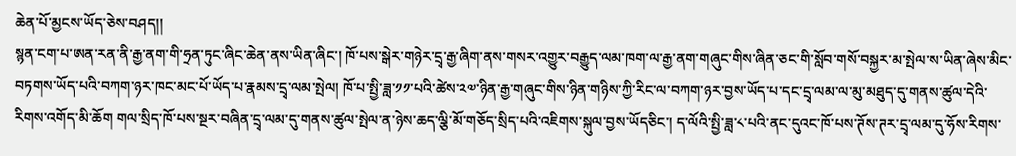ཆེན་པོ་མྱངས་ཡོད་ཅེས་བཤད།།
སྙན་ངག་པ་ཨན་རན་ནི་རྒྱ་ནག་གི་ཧྲན་ཏུང་ཞིང་ཆེན་ནས་ཡིན་ཞིང་། ཁོ་པས་སྒེར་གཉེར་དྲྭ་རྒྱ་ཞིག་ནས་གསར་འགྱུར་བརྒྱུད་ལམ་ཁག་ལ་རྒྱ་ནག་གཞུང་གིས་ཞིན་ཅང་གི་སློབ་གསོ་བསྐྱར་མ་སྤེལ་ས་ཡིན་ཞེས་མིང་བཏགས་ཡོད་པའི་བཀག་ཉར་ཁང་མང་པོ་ཡོད་པ་རྣམས་དྲྭ་ལམ་སྤེལ། ཁོ་པ་སྤྱི་ཟླ་༡༡་པའི་ཚེས་༢༧་ཉིན་རྒྱ་གཞུང་གིས་ཉིན་གཉིས་ཀྱི་རིང་ལ་བཀག་ཉར་བྱས་ཡོད་པ་དང་དྲྭ་ལམ་ལ་མུ་མཐུད་དུ་གནས་ཚུལ་དེའི་རིགས་འགོད་མི་ཆོག གལ་སྲིད་ཁོ་པས་སྔར་བཞིན་དྲྭ་ལམ་དུ་གནས་ཚུལ་སྤེལ་ན་ཉེས་ཆད་ལྕི་མོ་གཅོད་སྲིད་པའི་འཇིགས་སྐུལ་བྱས་ཡོདཅིང་། ད་ལོའི་སྤྱི་ཟླ་༨་པའི་ནང་དུའང་ཁོ་པས་ཊོས་ཊར་དྲྭ་ལམ་དུ་ཧོས་རིགས་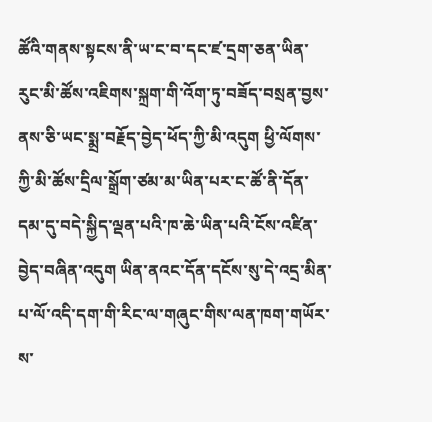ཚོའི་གནས་སྟངས་ནི་ཡ་ང་བ་དང་ཛ་དྲག་ཅན་ཡིན་རུང་མི་ཚོས་འཇིགས་སྐྲག་གི་འོག་ཏུ་བཟོད་བསྲན་བྱས་ནས་ཅི་ཡང་སྨྲ་བརྗོད་བྱེད་ཕོད་ཀྱི་མི་འདུག ཕྱི་ལོགས་ཀྱི་མི་ཚོས་དྲིལ་སྒྲོག་ཙམ་མ་ཡིན་པར་ང་ཚོ་ནི་དོན་དམ་དུ་བདེ་སྐྱིད་ལྡན་པའི་ཁ་ཆེ་ཡིན་པའི་ངོས་འཛིན་བྱེད་བཞིན་འདུག ཡིན་ནའང་དོན་དངོས་སུ་དེ་འདྲ་མིན་པ་ལོ་འདི་དག་གི་རིང་ལ་གཞུང་གིས་ལན་ཁག་གཡོར་ས་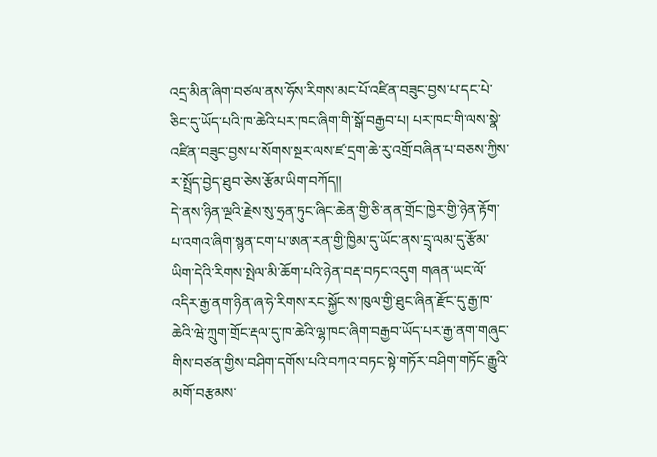འདྲ་མིན་ཞིག་བཙལ་ནས་ཧོས་རིགས་མང་པོ་འཛིན་བཟུང་བྱས་པ་དང་པེ་ཅིང་དུ་ཡོད་པའི་ཁ་ཆེའི་པར་ཁང་ཞིག་གི་སྒོ་བརྒྱབ་པ། པར་ཁང་གི་ལས་སྣེ་འཛིན་བཟུང་བྱས་པ་སོགས་སྔར་ལས་ཛ་དྲག་ཆེ་རུ་འགྲོ་བཞིན་པ་བཅས་ཀྱིས་ར་སྤྲོད་བྱེད་ཐུབ་ཅེས་རྩོམ་ཡིག་བཀོད།།
དེ་ནས་ཉིན་ལྔའི་རྗེས་སུ་ཧྲན་ཏུང་ཞིང་ཆེན་གྱི་ཅི་ནན་གྲོང་ཁྱེར་གྱི་ཉེན་རྟོག་པ་འགའ་ཞིག་སྙན་ངག་པ་ཨན་རན་གྱི་ཁྱིམ་དུ་ཡོང་ནས་དྲྭ་ལམ་དུ་རྩོམ་ཡིག་དེའི་རིགས་སྤེལ་མི་ཆོག་པའི་ཉེན་བརྡ་བཏང་འདུག གཞན་ཡང་ལོ་འདིར་རྒྱ་ནག་ཉིན་ཞ་ཧེ་རིགས་རང་སྐྱོང་ས་ཁུལ་གྱི་ཐུང་ཞིན་རྫོང་དུ་རྒྱ་ཁ་ཆེའི་ཝེ་ཀྲུག་གྲོང་རྡལ་དུ་ཁ་ཆེའི་ལྷ་ཁང་ཞིག་བརྒྱབ་ཡོད་པར་རྒྱ་ནག་གཞུང་གིས་བཙན་གྱིས་བཤིག་དགོས་པའི་བཀའ་བཏང་སྟེ་གཏོར་བཤིག་གཏོང་རྒྱུའི་མགོ་བརྩམས་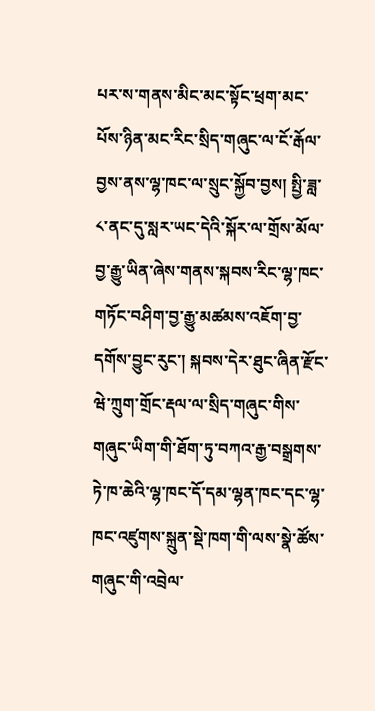པར་ས་གནས་མིང་མང་སྟོང་ཕྲག་མང་པོས་ཉིན་མང་རིང་སྲིད་གཞུང་ལ་ངོ་རྒོལ་བྱས་ནས་ལྷ་ཁང་ལ་སྲུང་སྐྱོབ་བྱས། སྤྱི་ཟླ་༨་ནང་དུ་སླར་ཡང་དེའི་སྐོར་ལ་གྲོས་མོལ་བྱ་རྒྱུ་ཡིན་ཞེས་གནས་སྐབས་རིང་ལྷ་ཁང་གཏོང་བཤིག་བྱ་རྒྱུ་མཚམས་འཇོག་བྱ་དགོས་བྱུང་རུང་། སྐབས་དེར་ཐུང་ཞིན་རྫོང་ཝེ་ཀྲུག་གྲོང་རྡལ་ལ་སྲིད་གཞུང་གིས་གཞུང་ཡིག་གི་ཐོག་ཏུ་བཀའ་རྒྱ་བསྒྲགས་ཏེ་ཁ་ཆེའི་ལྷ་ཁང་དོ་དམ་ལྷན་ཁང་དང་ལྷ་ཁང་འཛུགས་སྐྲུན་སྡེ་ཁག་གི་ལས་སྣེ་ཚོས་གཞུང་གི་འབྲེལ་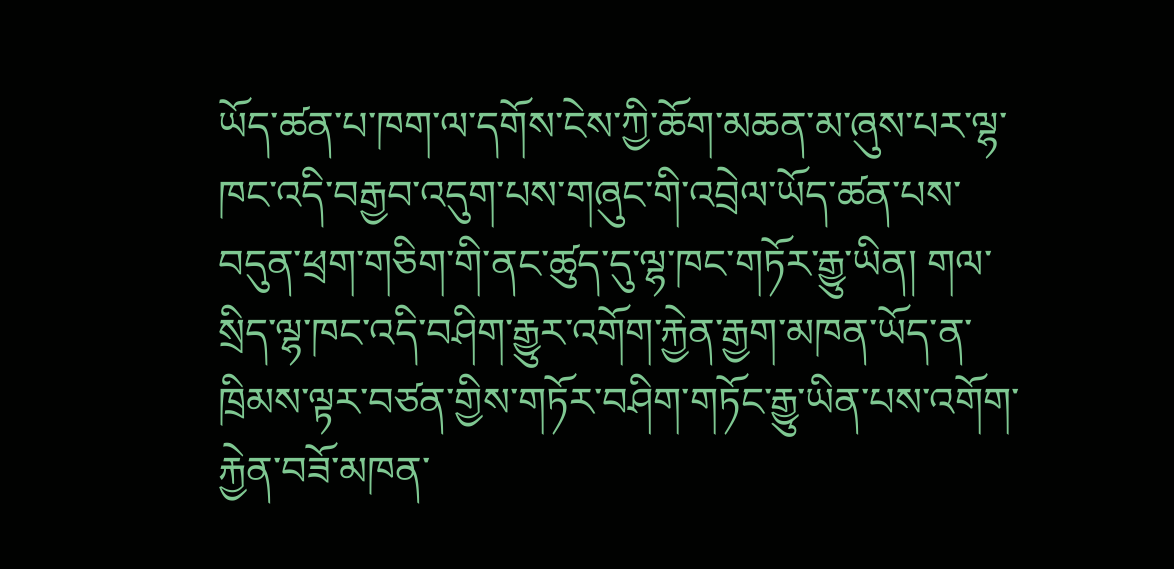ཡོད་ཚན་པ་ཁག་ལ་དགོས་ངེས་ཀྱི་ཆོག་མཆན་མ་ཞུས་པར་ལྷ་ཁང་འདི་བརྒྱབ་འདུག་པས་གཞུང་གི་འབྲེལ་ཡོད་ཚན་པས་བདུན་ཕྲག་གཅིག་གི་ནང་ཚུད་དུ་ལྷ་ཁང་གཏོར་རྒྱུ་ཡིན། གལ་སྲིད་ལྷ་ཁང་འདི་བཤིག་རྒྱུར་འགོག་རྐྱེན་རྒྱག་མཁན་ཡོད་ན་ཁྲིམས་ལྟར་བཙན་གྱིས་གཏོར་བཤིག་གཏོང་རྒྱུ་ཡིན་པས་འགོག་རྐྱེན་བཟོ་མཁན་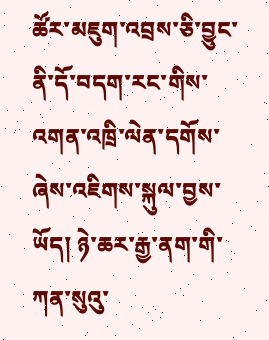ཚོར་མཇུག་འབྲས་ཅི་བྱུང་ནི་དོ་བདག་རང་གིས་འགན་འཁྲི་ལེན་དགོས་ཞེས་འཇིགས་སྐུལ་བྱས་ཡོད། ཉེ་ཆར་རྒྱ་ནག་གི་ཀན་སུའུ་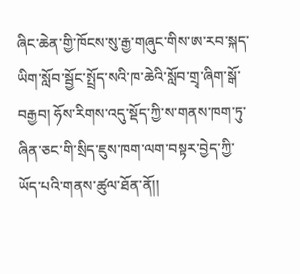ཞིང་ཆེན་གྱི་ཁོངས་སུ་རྒྱ་གཞུང་གིས་ཨ་རབ་སྐད་ཡིག་སློབ་སྦྱོང་སྤྲོད་སའི་ཁ་ཆེའི་སློབ་གྲྭ་ཞིག་སྒོ་བརྒྱབ། ཧོས་རིགས་འདུ་སྡོད་ཀྱི་ས་གནས་ཁག་ཏུ་ཞིན་ཅང་གི་སྲིད་ཇུས་ཁག་ལག་བསྟར་བྱེད་ཀྱི་ཡོད་པའི་གནས་ཚུལ་ཐོན་ནོ།།